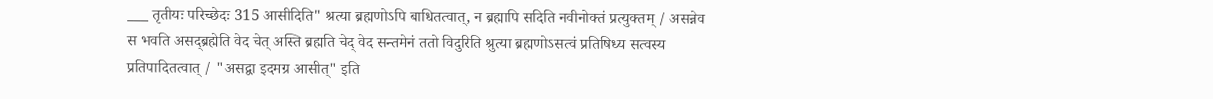___ तृतीयः परिच्छेदः 315 आसीदिति" श्रत्या ब्रह्मणोऽपि बाधितत्वात्, न ब्रह्मापि सदिति नवीनोक्तं प्रत्युक्तम् / असन्नेव स भवति असद्ब्रह्मेति वेद चेत् अस्ति ब्रह्मति चेद् वेद सन्तमेनं ततो विदुरिति श्रुत्या ब्रह्मणोऽसत्वं प्रतिषिध्य सत्वस्य प्रतिपादितत्वात् / "असद्वा इदमग्र आसीत्" इति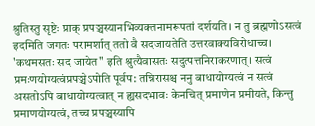श्रुतिस्तु सृष्टेः प्राक् प्रपञ्चस्यानभिव्यक्तनामरूपतां दर्शयति। न तु ब्रह्मणोऽसत्वं इदमिति जगतः परामर्शात् ततो वै सदजायतेति उत्तरवाक्यविरोधाच्च। 'कथमसतः सद जायेत" इति श्रुत्यैवासतः सदुत्पत्तनिराकरणात्। सत्वं प्रमःणयोग्यत्वंप्रपञ्चेऽपोति पूर्वप: तन्निरासश्च ननु बाधायोग्यत्वं न सत्वं असतोऽपि बाधायोग्यत्वात् न ह्यसदभावः केनचित् प्रमाणेन प्रमीयते, किन्तु प्रमाणयोग्यत्वं, तच्च प्रपञ्चस्यापि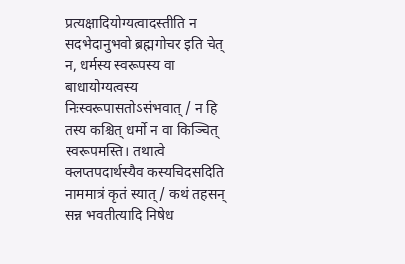प्रत्यक्षादियोग्यत्वादस्तीति न सदभेदानुभवो ब्रह्मगोचर इति चेत् न, धर्मस्य स्वरूपस्य वा बाधायोग्यत्वस्य निःस्वरूपासतोऽसंभवात् / न हि तस्य कश्चित् धर्मो न वा किञ्चित् स्वरूपमस्ति। तथात्वे क्लप्तपदार्थस्यैव कस्यचिदसदिति नाममात्रं कृतं स्यात् / कथं तहसन् सन्न भवतीत्यादि निषेध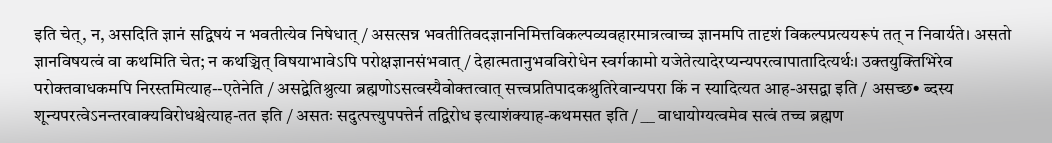इति चेत्, न, असदिति ज्ञानं सद्विषयं न भवतीत्येव निषेधात् / असत्सन्न भवतीतिवदज्ञाननिमित्तविकल्पव्यवहारमात्रत्वाच्च ज्ञानमपि तादृशं विकल्पप्रत्ययरूपं तत् न निवार्यते। असतो ज्ञानविषयत्वं वा कथमिति चेत; न कथञ्चित् विषयाभावेऽपि परोक्षज्ञानसंभवात् / देहात्मतानुभवविरोधेन स्वर्गकामो यजेतेत्यादेरप्यन्यपरत्वापातादित्यर्थः। उक्तयुक्तिभिरेव परोक्तवाधकमपि निरस्तमित्याह--एतेनेति / असद्वेतिश्रुत्या ब्रह्मणोऽसत्वस्यैवोक्तत्वात् सत्त्वप्रतिपादकश्रुतिरेवान्यपरा किं न स्यादित्यत आह-असद्वा इति / असच्छ• ब्दस्य शून्यपरत्वेऽनन्तरवाक्यविरोधश्चेत्याह-तत इति / असतः सदुत्पत्त्युपपत्तेर्न तद्विरोध इत्याशंक्याह-कथमसत इति / __ वाधायोग्यत्वमेव सत्वं तच्च ब्रह्मण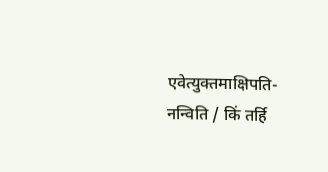एवेत्युक्तमाक्षिपति-नन्विति / किं तर्हि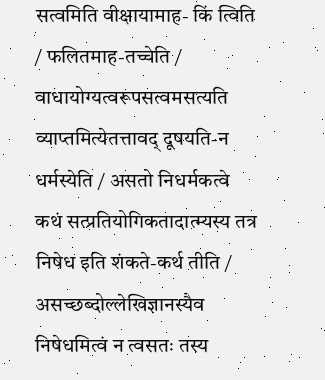सत्वमिति वीक्षायामाह- किं त्विति / फलितमाह-तच्चेति / वाधायोग्यत्वरूपसत्वमसत्यति व्याप्तमित्येतत्तावद् दूषयति-न धर्मस्येति / असतो निधर्मकत्वे कथं सत्प्रतियोगिकतादात्म्यस्य तत्र निषेध इति शंकते-कर्थ तीति / असच्छब्दोल्लेखिज्ञानस्यैव निषेधमित्वं न त्वसतः तस्य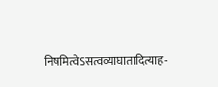निषमित्वेऽसत्वव्याघातादित्याह-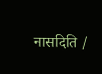नासदिति /